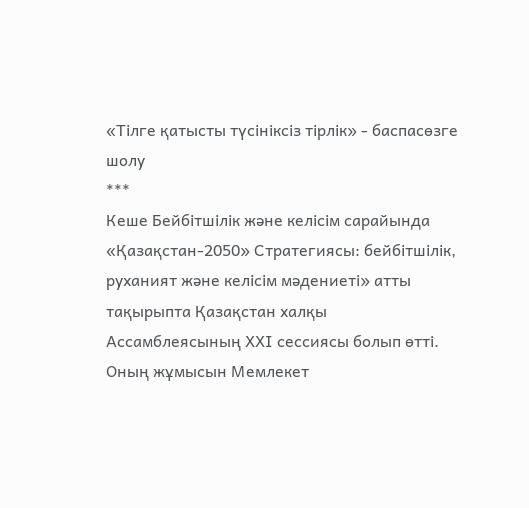«Тілге қатысты түсініксіз тірлік» - баспасөзге шолу
***
Кеше Бейбітшілік және келісім сарайында «Қазақстан-2050» Стратегиясы: бейбітшілік, руханият және келісім мәдениеті» атты тақырыпта Қазақстан халқы Ассамблеясының ХХІ сессиясы болып өтті. Оның жұмысын Мемлекет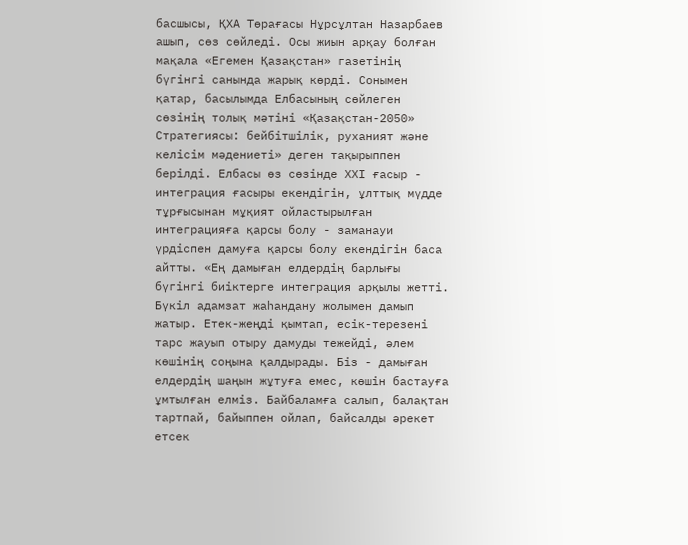басшысы, ҚХА Төрағасы Нұрсұлтан Назарбаев ашып, сөз сөйледі. Осы жиын арқау болған мақала «Егемен Қазақстан» газетінің бүгінгі санында жарық көрді. Сонымен қатар, басылымда Елбасының сөйлеген сөзінің толық мәтіні «Қазақстан-2050» Стратегиясы: бейбітшілік, руханият және келісім мәдениеті» деген тақырыппен берілді. Елбасы өз сөзінде ХХІ ғасыр - интеграция ғасыры екендігін, ұлттық мүдде тұрғысынан мұқият ойластырылған интеграцияға қарсы болу - заманауи үрдіспен дамуға қарсы болу екендігін баса айтты. «Ең дамыған елдердің барлығы бүгінгі биіктерге интеграция арқылы жетті. Бүкіл адамзат жаһандану жолымен дамып жатыр. Етек-жеңді қымтап, есік-терезені тарс жауып отыру дамуды тежейді, әлем көшінің соңына қалдырады. Біз - дамыған елдердің шаңын жұтуға емес, көшін бастауға ұмтылған елміз. Байбаламға салып, балақтан тартпай, байыппен ойлап, байсалды әрекет етсек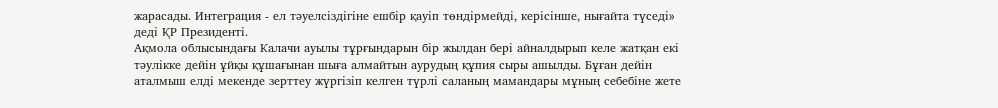жарасады. Интеграция - ел тәуелсіздігіне ешбір қауіп төндірмейді, керісінше, нығайта түседі» деді ҚР Президенті.
Ақмола облысындағы Калачи ауылы тұрғындарын бір жылдан бері айналдырып келе жатқан екі тәулікке дейін ұйқы құшағынан шыға алмайтын аурудың құпия сыры ашылды. Бұған дейін аталмыш елді мекенде зерттеу жүргізіп келген түрлі саланың мамандары мұның себебіне жете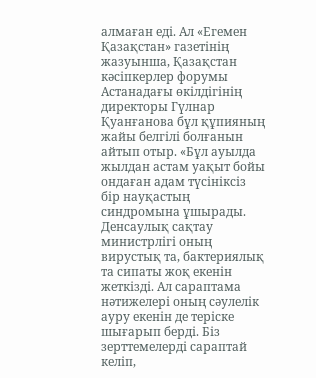алмаған еді. Ал «Егемен Қазақстан» газетінің жазуынша, Қазақстан кәсіпкерлер форумы Астанадағы өкілдігінің директоры Гүлнар Қуанғанова бұл құпияның жайы белгілі болғанын айтып отыр. «Бұл ауылда жылдан астам уақыт бойы ондаған адам түсініксіз бір науқастың синдромына ұшырады. Денсаулық сақтау министрлігі оның вирустық та, бактериялық та сипаты жоқ екенін жеткізді. Ал сараптама нәтижелері оның сәулелік ауру екенін де теріске шығарып берді. Біз зерттемелерді сараптай келіп,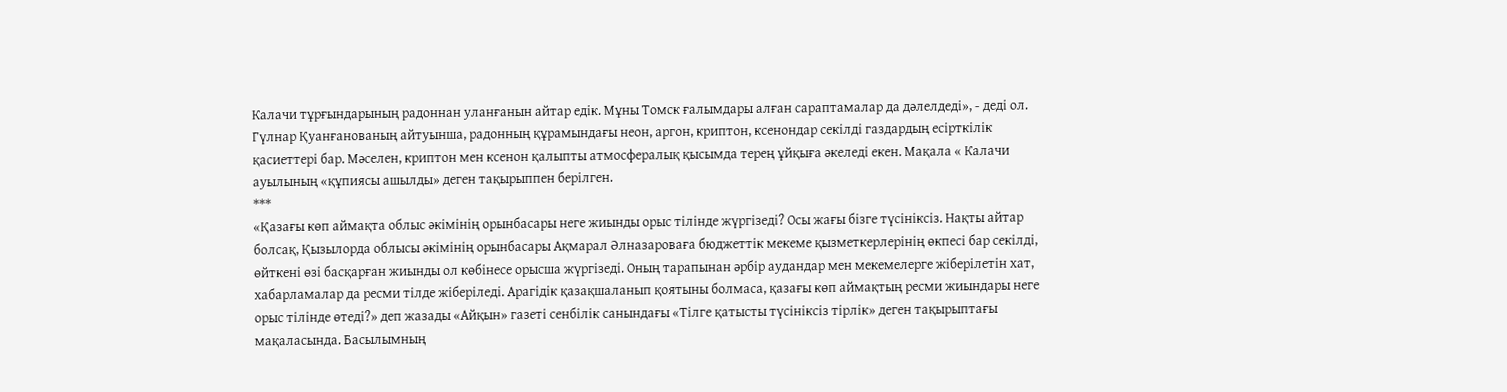Калачи тұрғындарының радоннан уланғанын айтар едік. Мұны Томск ғалымдары алған сараптамалар да дәлелдеді», - деді ол. Гүлнар Қуанғанованың айтуынша, радонның құрамындағы неон, аргон, криптон, ксенондар секілді газдардың есірткілік қасиеттері бар. Мәселен, криптон мен ксенон қалыпты атмосфералық қысымда терең ұйқыға әкеледі екен. Мақала « Калачи ауылының «құпиясы ашылды» деген тақырыппен берілген.
***
«Қазағы көп аймақта облыс әкімінің орынбасары неге жиынды орыс тілінде жүргізеді? Осы жағы бізге түсініксіз. Нақты айтар болсақ, Қызылорда облысы әкімінің орынбасары Ақмарал Әлназароваға бюджеттік мекеме қызметкерлерінің өкпесі бар секілді, өйткені өзі басқарған жиынды ол көбінесе орысша жүргізеді. Оның тарапынан әрбір аудандар мен мекемелерге жіберілетін хат, хабарламалар да ресми тілде жіберіледі. Арагідік қазақшаланып қоятыны болмаса, қазағы көп аймақтың ресми жиындары неге орыс тілінде өтеді?» деп жазады «Айқын» газеті сенбілік санындағы «Тілге қатысты түсініксіз тірлік» деген тақырыптағы мақаласында. Басылымның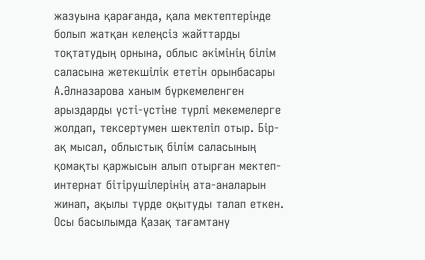жазуына қарағанда, қала мектептерінде болып жатқан келеңсіз жайттарды тоқтатудың орнына, облыс әкімінің білім саласына жетекшілік ететін орынбасары А.Әлназарова ханым бүркемеленген арыздарды үсті-үстіне түрлі мекемелерге жолдап, тексертумен шектеліп отыр. Бір-ақ мысал, облыстық білім саласының қомақты қаржысын алып отырған мектеп-интернат бітірушілерінің ата-аналарын жинап, ақылы түрде оқытуды талап еткен.
Осы басылымда Қазақ тағамтану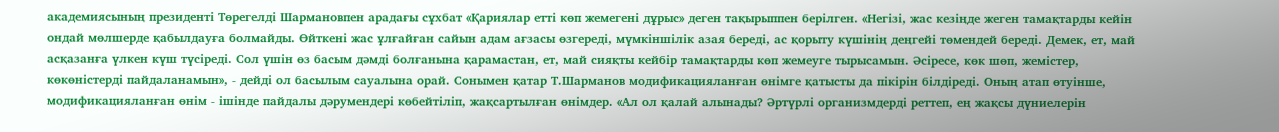академиясының президенті Төрегелді Шармановпен арадағы сұхбат «Қариялар етті көп жемегені дұрыс» деген тақырыппен берілген. «Негізі, жас кезіңде жеген тамақтарды кейін ондай мөлшерде қабылдауға болмайды. Өйткені жас ұлғайған сайын адам ағзасы өзгереді, мүмкіншілік азая береді, ас қорыту күшінің деңгейі төмендей береді. Демек, ет, май асқазанға үлкен күш түсіреді. Сол үшін өз басым дәмді болғанына қарамастан, ет, май сияқты кейбір тамақтарды көп жемеуге тырысамын. Әсіресе, көк шөп, жемістер, көкөністерді пайдаланамын», - дейді ол басылым сауалына орай. Сонымен қатар Т.Шарманов модификацияланған өнімге қатысты да пікірін білдіреді. Оның атап өтуінше, модификацияланған өнім - ішінде пайдалы дәрумендері көбейтіліп, жақсартылған өнімдер. «Ал ол қалай алынады? Әртүрлі организмдерді реттеп, ең жақсы дүниелерін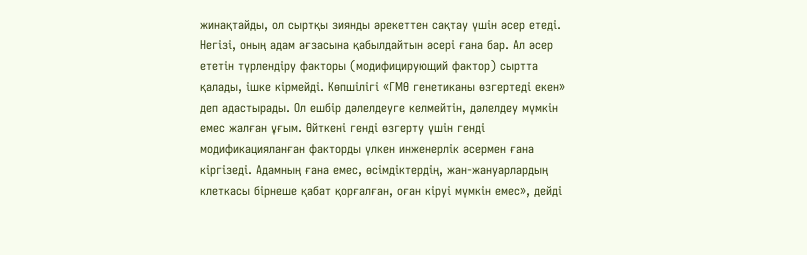жинақтайды, ол сыртқы зиянды әрекеттен сақтау үшін әсер етеді. Негізі, оның адам ағзасына қабылдайтын әсері ғана бар. Ал әсер ететін түрлендіру факторы (модифицирующий фактор) сыртта қалады, ішке кірмейді. Көпшілігі «ГМӨ генетиканы өзгертеді екен» деп адастырады. Ол ешбір дәлелдеуге келмейтін, дәлелдеу мүмкін емес жалған ұғым. Өйткені генді өзгерту үшін генді модификацияланған факторды үлкен инженерлік әсермен ғана кіргізеді. Адамның ғана емес, өсімдіктердің, жан-жануарлардың клеткасы бірнеше қабат қорғалған, оған кіруі мүмкін емес», дейді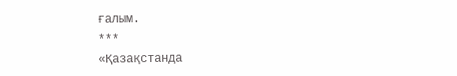ғалым.
***
«Қазақстанда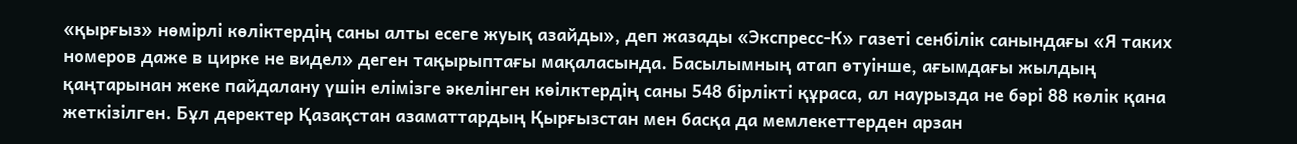«қырғыз» нөмірлі көліктердің саны алты есеге жуық азайды», деп жазады «Экспресс-К» газеті сенбілік санындағы «Я таких номеров даже в цирке не видел» деген тақырыптағы мақаласында. Басылымның атап өтуінше, ағымдағы жылдың қаңтарынан жеке пайдалану үшін елімізге әкелінген көілктердің саны 548 бірлікті құраса, ал наурызда не бәрі 88 көлік қана жеткізілген. Бұл деректер Қазақстан азаматтардың Қырғызстан мен басқа да мемлекеттерден арзан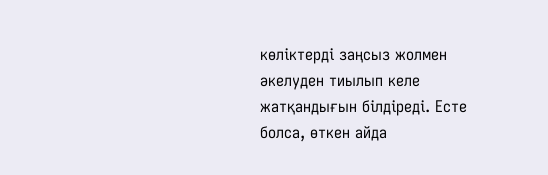көліктерді заңсыз жолмен әкелуден тиылып келе жатқандығын білдіреді. Есте болса, өткен айда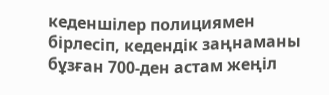кеденшілер полициямен бірлесіп, кедендік заңнаманы бұзған 700-ден астам жеңіл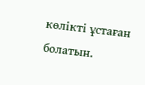көлікті ұстаған болатын.